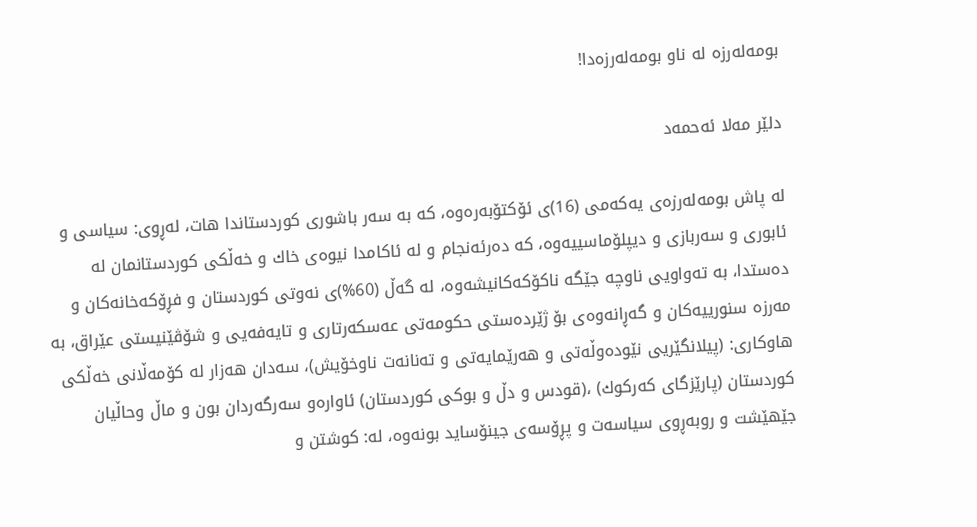بومه‌له‌رزه‌ له‌ ناو بومه‌له‌رزه‌دا!

دلێر مەلا ئەحمەد

له‌ پاش بومه‌له‌رزه‌ی‌ یه‌كه‌می‌ (16)ی ئۆكتۆبه‌ره‌وه‌، كه‌ به‌ سه‌ر باشوری‌ كوردستاندا هات، له‌ڕوی‌: سیاسی‌ و ئابوری‌ و سه‌ربازی‌ و دیپلۆماسییه‌وه‌، كه‌ ده‌رئه‌نجام و له‌ ئاكامدا نیوه‌ی‌ خاك و خه‌ڵكی‌ كوردستانمان له‌ ده‌ستدا، به‌ ته‌واویی‌ ناوچه‌ جێگه‌ ناكۆكه‌كانیشه‌وه‌، له‌ گه‌ڵ (60%)ی‌ نه‌وتی‌ كوردستان و فڕۆكه‌خانه‌كان و مه‌رزه‌ سنورییه‌كان و گه‌ڕانه‌وه‌ی‌ بۆ ژێرده‌ستی‌ حكومه‌تی‌ عه‌سكه‌رتاری‌ و تایه‌فه‌یی‌ و شۆڤێنیستی‌ عێراق، به‌ هاوكاری‌: (پیلانگێریی‌ نێوده‌وڵه‌تی‌ و هه‌رێمایه‌تی‌ و ته‌نانه‌ت ناوخۆیش)، سه‌دان هه‌زار له‌ كۆمه‌ڵانی‌ خه‌ڵكی‌ كوردستان (پارێزگای‌ كه‌ركوك) ،(قودس و دڵ و بوكی‌ كوردستان) ئاواره‌و سه‌رگه‌ردان بون و ماڵ وحاڵیان جێهێشت و روبه‌ڕوی‌ سیاسه‌ت و پڕۆسه‌ی‌ جینۆساید بونه‌وه‌، له‌: كوشتن و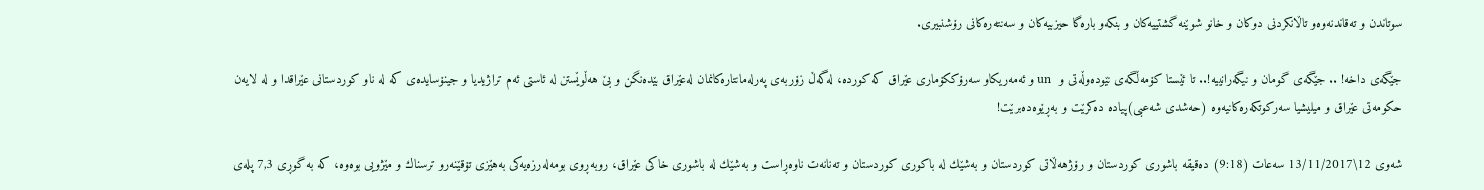سوتاندن و ته‌قاندنه‌وه‌و تاڵانكردنی‌ دوكان و خانو شوێنه‌ گشتییه‌كان و بنكه‌و باره‌گا حیزبیه‌كان و سه‌نته‌ره‌كانی‌ رۆشنبیری‌.

جێگه‌ی‌ داخه‌! .. جێگه‌ی‌ گومان و نیگه‌رانییه‌!.. تا ئێستا كۆمه‌ڵگه‌ی‌ نێوده‌وڵه‌تی‌ و  un و ئه‌مەریكاو سه‌رۆككۆماری‌ عێراق كه‌ كورده‌، له‌گه‌ڵ زۆربه‌ی‌ په‌رله‌مانتاره‌كانمان له‌عێراق بێده‌نگن و بێ‌ هه‌ڵوێستن له‌ ئاستی‌ ئه‌م تراژیدیا و جینۆسایده‌ی‌ كه‌ له‌ ناو كوردستانی‌ عێراقدا و له‌ لایه‌ن حكومه‌تی‌ عێراق و میلیشیا سه‌ركوتكه‌ره‌كانیه‌وه‌ (حه‌شدی‌ شه‌عبی‌)پیاده‌ ده‌كرێت و به‌ڕێوه‌ده‌برێت!

شه‌وی‌ 12\13/11/2017 سەعات (9:18) ده‌قیقه‌ باشوری‌ كوردستان و رۆژهه‌ڵاتی‌ كوردستان و به‌شێك له‌ باكوری‌ كوردستان و ته‌نانه‌ت ناوه‌ڕاست و به‌شێك له‌ باشوری‌ خاكی‌ عێراق، روبه‌ڕوی‌ بومه‌له‌رزه‌یه‌كی‌ به‌هێزی‌ تۆقێنه‌رو ترسناك و مێژویی‌ بوه‌وه‌، كه‌ به‌ گوڕی‌ 7,3 پله‌ی‌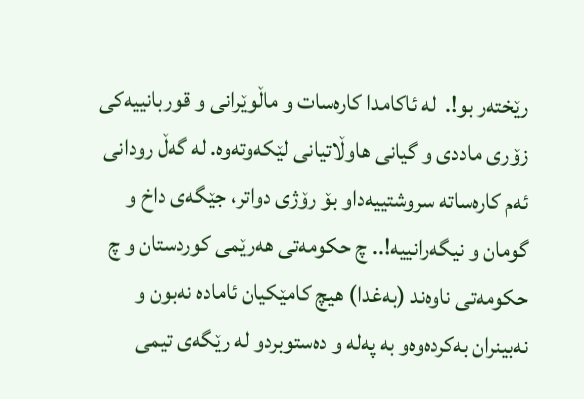رێخته‌ر بو!.  له‌ ئاكامدا كاره‌سات و ماڵوێرانی‌ و قوربانییه‌كی‌ زۆری‌ ماددی‌ و گیانی‌ هاوڵاتیانی‌ لێكه‌وته‌وه‌. له‌ گه‌ڵ رودانی‌ ئه‌م كاره‌ساته‌ سروشتییه‌داو بۆ رۆژی‌ دواتر، جێگه‌ی‌ داخ و گومان و نیگه‌رانییه‌!.. چ حكومه‌تی‌ هه‌رێمی‌ كوردستان و چ حكومه‌تی‌ ناوه‌ند (به‌غدا) هیچ كامێكیان ئاماده‌ نه‌بون و نه‌بینران به‌كرده‌وه‌و به‌ په‌له‌ و ده‌ستوبردو له‌ رێگه‌ی‌ تیمی‌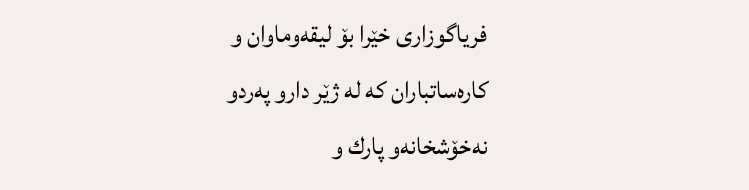فریاگوزاری‌ خێرا بۆ لیقه‌وماوان و كاره‌ساتباران كه‌ له‌ ژێر دارو په‌ردو نه‌خۆشخانه‌و پارك و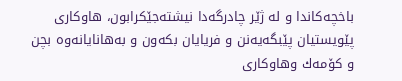باخچه‌كاندا و له‌ ژێر چادرگه‌دا نیشته‌جێكرابون، هاوكاری‌ پێویستیان پێبگه‌یه‌نن و فریایان بكه‌ون و به‌هانایانه‌وه‌ بچن و كۆمه‌ك وهاوكاری‌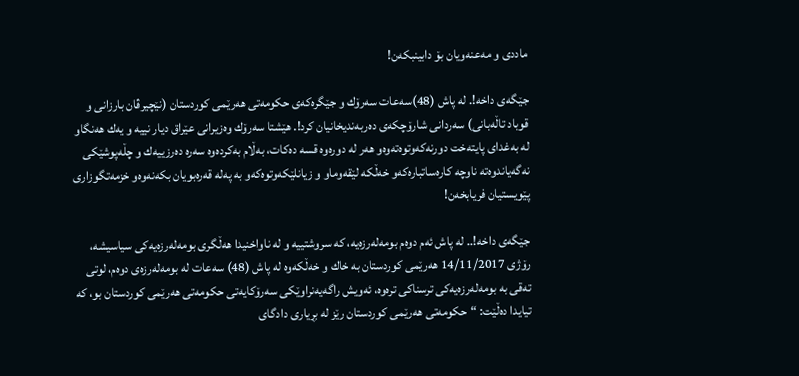ماددی‌ و مه‌عنه‌ویان بۆ دابینبكه‌ن!

جێگه‌ی‌ داخه‌!. له‌ پاش (48)سەعات سه‌رۆك و جێگره‌كه‌ی‌ حكومه‌تی‌ هه‌رێمی‌ كوردستان (نێچیرڤان بارزانی‌ و قوباد تاڵه‌بانی‌) سه‌ردانی‌ شارۆچكه‌ی‌ ده‌ربه‌ندیخانیان كرد!. هێشتا سه‌رۆك وه‌زیرانی‌ عێراق دیار نییه‌ و یه‌ك هه‌نگاو له‌ به‌غدای‌ پایته‌خت دورنه‌كه‌وتوه‌ته‌وه‌و هه‌ر له‌ دوره‌وه‌ قسه‌ ده‌كات، به‌ڵام به‌كرده‌وه‌ سه‌ره‌ ده‌رزییه‌ك و چڵه‌پوشێكی‌ نه‌گه‌یاندوه‌ته‌ ناوچه‌ كاره‌ساتباره‌كه‌و خه‌ڵكه‌ لێقه‌وماو و زیانلێكه‌وتوه‌كه‌و به‌ په‌له‌ قه‌ره‌بویان بكه‌نه‌وه‌و خزمه‌تگوزاری‌ پێویستیان فریابخه‌ن!

جێگه‌ی‌ داخه‌!.. له‌ پاش ئه‌م دوه‌م بومه‌له‌رزه‌یه‌، كه‌ سروشتییه‌ و له‌ ناواخنیدا هه‌ڵگری‌ بومه‌له‌رزه‌یه‌كی‌ سیاسیشه‌، رۆژی‌ 14/11/2017 هه‌رێمی‌ كوردستان به‌ خاك و خه‌ڵكه‌وه‌ له‌ پاش (48) سه‌عات له‌ بومه‌له‌رزه‌ی‌ دوه‌م، لوتی‌ ته‌قی‌ به‌ بومه‌له‌رزه‌یه‌كی‌ ترسناكی‌ تره‌وه‌، ئه‌ویش راگه‌یه‌نراوێكی‌ سه‌رۆكایه‌تی‌ حكومه‌تی‌ هه‌رێمی‌ كوردستان بو، كه‌ تیایدا ده‌ڵێت: “حكومه‌تی‌ هه‌رێمی‌ كوردستان رێز له‌ بڕیاری‌ دادگای‌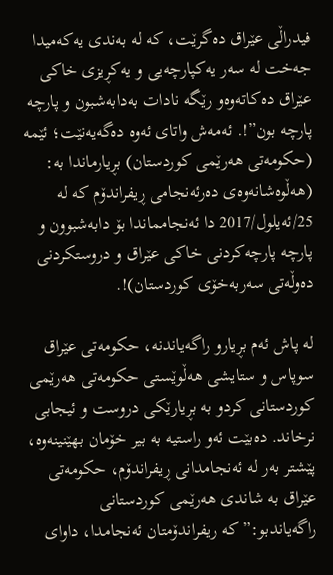فیدراڵی‌ عێراق ده‌گرێت، كه‌ له‌ به‌ندی‌ یه‌كه‌میدا جه‌خت له‌ سه‌ر یه‌كپارچه‌یی‌ و یه‌كڕیزی‌ خاكی‌ عێراق ده‌كاته‌وه‌و رێگه‌ نادات به‌دابه‌شبون و پارچه‌ پارچه‌ بون”!. ئەمەش واتای ئەوە دەگەیەنێت؛ ئێمه‌ (حكومه‌تی‌ هه‌رێمی‌ كوردستان) بڕیارماندا به‌: (هه‌ڵوه‌شانه‌وه‌ی‌ ده‌رئه‌نجامی‌ ڕیفراندۆم كه‌ له‌ 25/ئه‌یلول/2017 دا ئه‌نجامماندا بۆ دابه‌شبوون و پارچه‌ پارچه‌كردنی‌ خاكی‌ عێراق و دروستكردنی‌ ده‌وڵه‌تی‌ سه‌ربه‌خۆی‌ كوردستان)!.

له‌ پاش ئه‌م بڕیارو راگه‌یاندنه‌، حكومه‌تی‌ عێراق سوپاس و ستایشی‌ هه‌ڵوێستی‌ حكومه‌تی‌ هه‌رێمی‌ كوردستانی‌ كردو به‌ بڕیارێكی‌ دروست و ئیجابی‌ نرخاند. ده‌بێت ئه‌و راستیه‌ به‌ بیر خۆمان بهێنینه‌وه‌، پێشتر به‌ر له‌ ئه‌نجامدانی‌ ڕیفراندۆم، حكومه‌تی‌ عێراق به‌ شاندی‌ هه‌رێمی‌ كوردستانی‌ راگه‌یاندبو:”كه‌ ریفراندۆمتان ئه‌نجامدا، داوای‌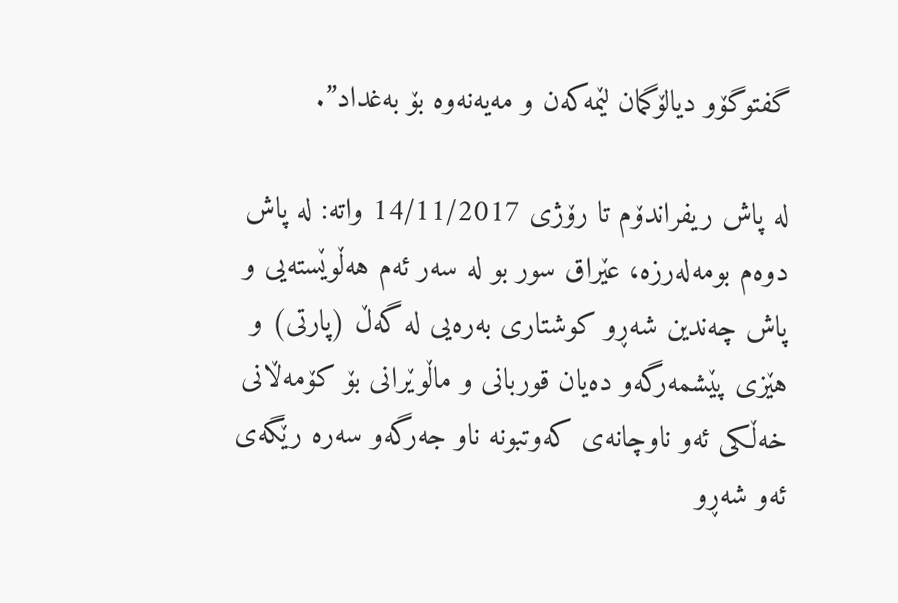گفتوگۆو دیالۆگمان لێمه‌كه‌ن و مه‌یه‌نه‌وه‌ بۆ به‌غداد”.

له‌ پاش ریفراندۆم تا رۆژی‌ 14/11/2017 واته‌: له‌ پاش دوه‌م بومه‌له‌رزه‌، عێراق سور بو له‌ سه‌ر ئه‌م هه‌ڵوێسته‌یی‌ و پاش چه‌ندین شه‌ڕو كوشتاری‌ به‌ره‌یی‌ له‌ گه‌ڵ (پارتی‌) و هێزی‌ پێشمه‌رگه‌و ده‌یان قوربانی‌ و ماڵوێرانی‌ بۆ كۆمه‌ڵانی‌ خه‌ڵكی‌ ئه‌و ناوچانه‌ی‌ كه‌وتبونه‌ ناو جه‌رگه‌و سه‌ره‌ رێگه‌ی‌ ئه‌و شه‌ڕو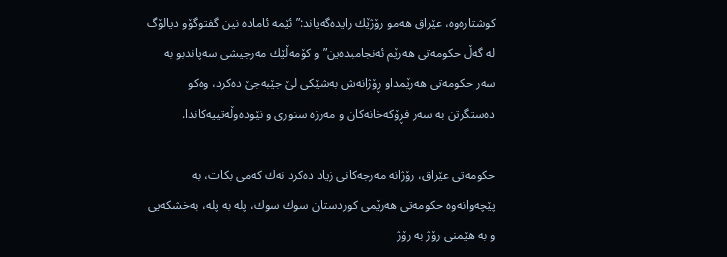كوشتاره‌وه‌، عێراق هه‌مو رۆژێك رایده‌گه‌یاند:” ئێمه‌ ئاماده‌ نین گفتوگۆو دیالۆگ له‌ گه‌ڵ حكومه‌تی‌ هه‌رێم ئه‌نجامبده‌ین” و كۆمه‌ڵێك مه‌رجیشی‌ سه‌پاندبو به‌ سه‌ر حكومه‌تی‌ هه‌رێمداو ڕۆژانه‌ش به‌شێكی‌ لێ‌ جێبه‌جێ‌ ده‌كرد، وه‌كو ده‌ستگرتن به‌ سه‌ر فڕۆكه‌خانه‌كان و مه‌رزه‌ سنوری‌ و نێوده‌وڵه‌تییه‌كاندا.

حكومه‌تی‌ عێراق، رۆژانه‌ مه‌رجه‌كانی‌ زیاد ده‌كرد نه‌ك كه‌می‌ بكات، به‌ پێچه‌وانه‌وه‌ حكومه‌تی‌ هه‌رێمی‌ كوردستان سوك سوك، پله‌ به‌ پله‌، به‌خشكه‌یی‌ و به‌ هێمنی‌ رۆژ به‌ رۆژ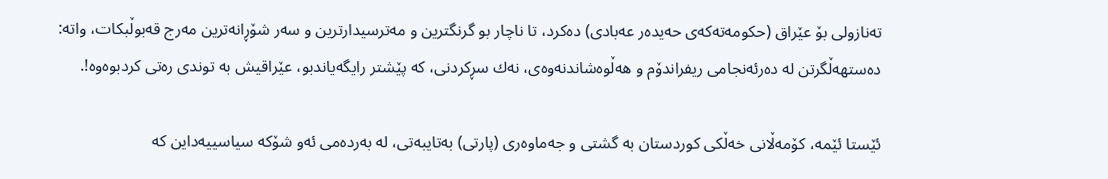ته‌نازولی‌ بۆ عێراق (حكومه‌ته‌كه‌ی‌ حه‌یده‌ر عه‌بادی‌) ده‌كرد، تا ناچار بو گرنگترین و مه‌ترسیدارترین و سه‌ر شۆڕانه‌ترین مه‌رج قه‌بوڵبكات، واته‌: ده‌ستهه‌ڵگرتن له‌ ده‌رئه‌نجامی‌ ریفراندۆم و هه‌ڵوه‌شاندنه‌وه‌ی‌، نه‌ك سڕكردنی‌، كه‌ پێشتر رایگه‌یاندبو، عێراقیش به‌ توندی‌ ره‌تی‌ كردبوه‌وه‌!.

ئێستا ئێمه‌، كۆمه‌ڵانی‌ خه‌ڵكی‌ كوردستان به‌ گشتی‌ و جه‌ماوه‌ری‌ (پارتی‌) به‌تایبه‌تی‌، له‌ به‌رده‌می‌ ئه‌و شۆكه‌ سیاسییه‌داین كه‌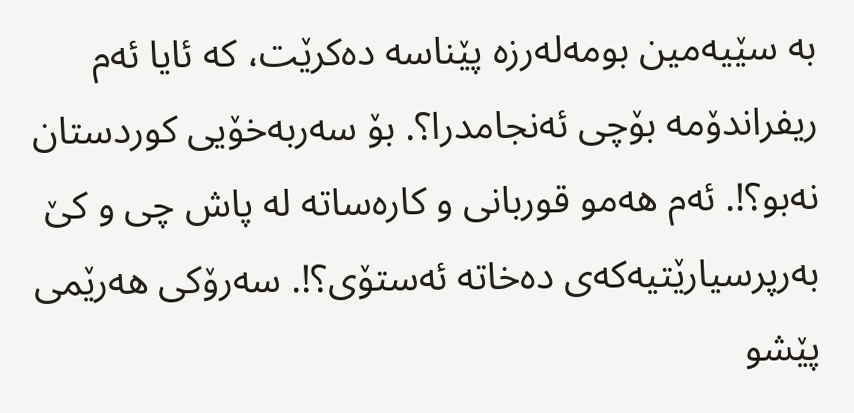به‌ سێیه‌مین بومه‌له‌رزه‌ پێناسه‌ ده‌كرێت، كه‌ ئایا ئه‌م ریفراندۆمه‌ بۆچی‌ ئه‌نجامدرا؟. بۆ سه‌ربه‌خۆیی‌ كوردستان نه‌بو؟!. ئه‌م هه‌مو قوربانی‌ و كاره‌ساته‌ له‌ پاش چی‌ و كێ‌ به‌رپرسیارێتیه‌كه‌ی‌ ده‌خاته‌ ئه‌ستۆی‌؟!. سه‌رۆكی‌ هه‌رێمی‌ پێشو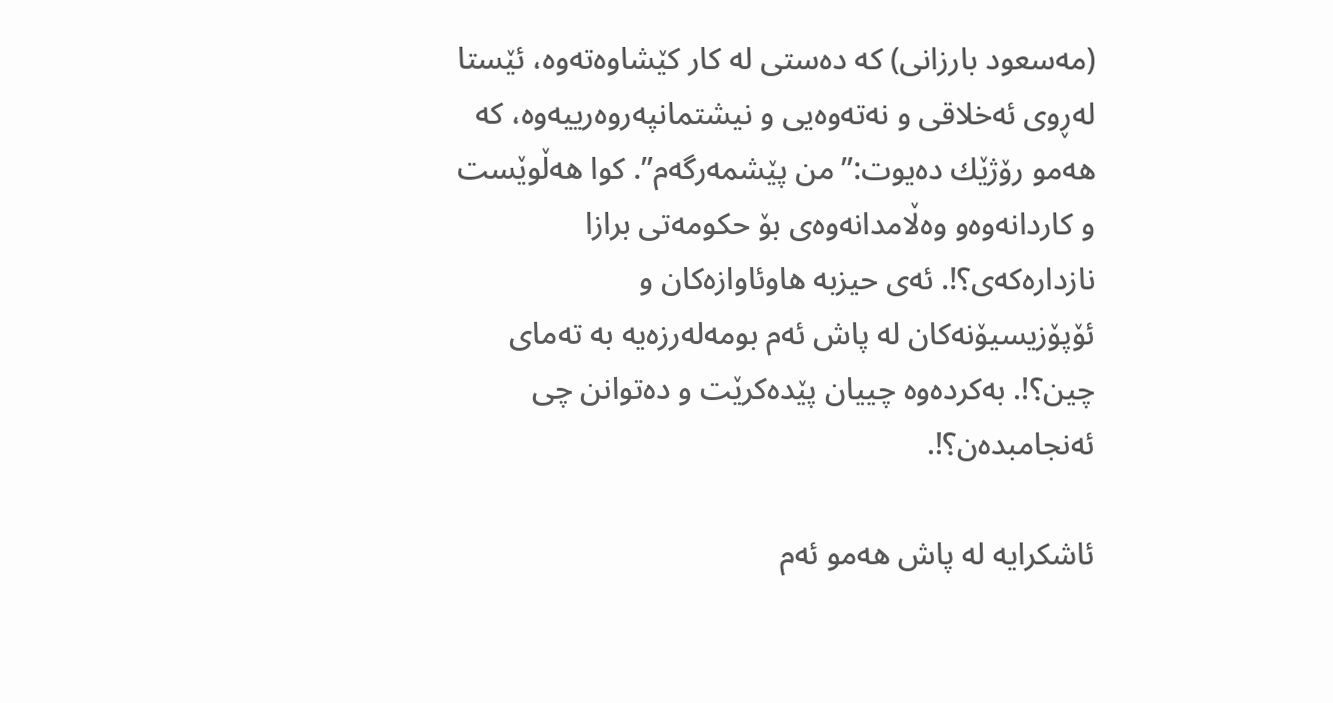(مه‌سعود بارزانی‌) كه‌ ده‌ستی‌ له‌ كار كێشاوه‌ته‌وه‌، ئێستا له‌ڕوی‌ ئه‌خلاقی‌ و نه‌ته‌وه‌یی‌ و نیشتمانپه‌روه‌رییه‌وه‌، كه‌ هه‌مو رۆژێك ده‌یوت:”من پێشمه‌رگه‌م”. كوا هه‌ڵوێست و كاردانه‌وه‌و وه‌ڵامدانه‌وه‌ی‌ بۆ حكومه‌تی‌ برازا نازداره‌كه‌ی‌؟!. ئه‌ی‌ حیزبه‌ هاوئاوازه‌كان و ئۆپۆزیسیۆنه‌كان له‌ پاش ئه‌م بومه‌له‌رزه‌یه‌ به‌ ته‌مای‌ چین؟!. به‌كرده‌وه‌ چییان پێده‌كرێت و ده‌توانن چی‌ ئه‌نجامبده‌ن؟!.

ئاشكرایه‌ له‌ پاش هه‌مو ئه‌م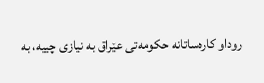روداو كاره‌ساتانه‌ حكومه‌تی‌ عێراق به‌ نیازی‌ چییه‌، به‌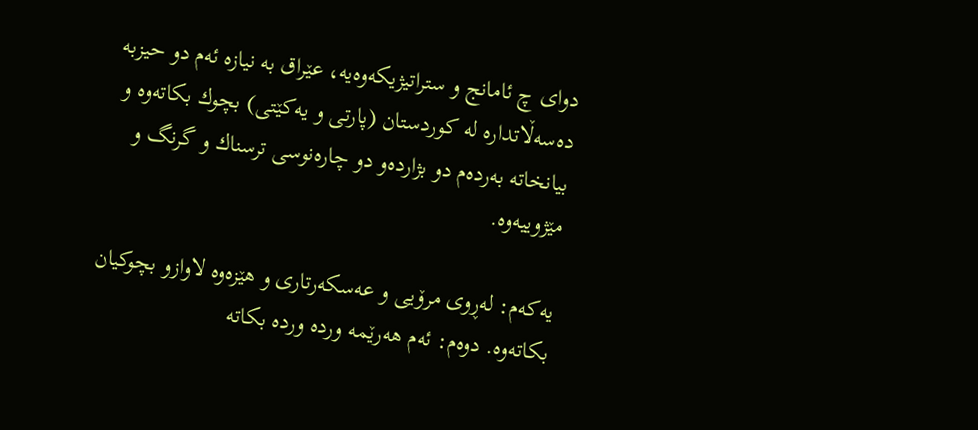دوای‌ چ ئامانج و ستراتیژیكه‌وه‌یه‌، عێراق به‌ نیازه‌ ئه‌م دو حیزبه‌ ده‌سه‌ڵاتداره‌ له‌ كوردستان (پارتی‌ و یه‌كێتی‌) بچوك بكاته‌وه‌ و بیانخاته‌ به‌رده‌م دو بژارده‌و دو چاره‌نوسی‌ ترسناك و گرنگ و مێژوییه‌وه‌.

یه‌كه‌م: له‌ڕوی‌ مرۆیی‌ و عه‌سكه‌رتاری‌ و هێزه‌وه‌ لاوازو بچوكیان بكاته‌وه‌. دوه‌م: ئه‌م هه‌رێمه‌ ورده‌ ورده‌ بكاته‌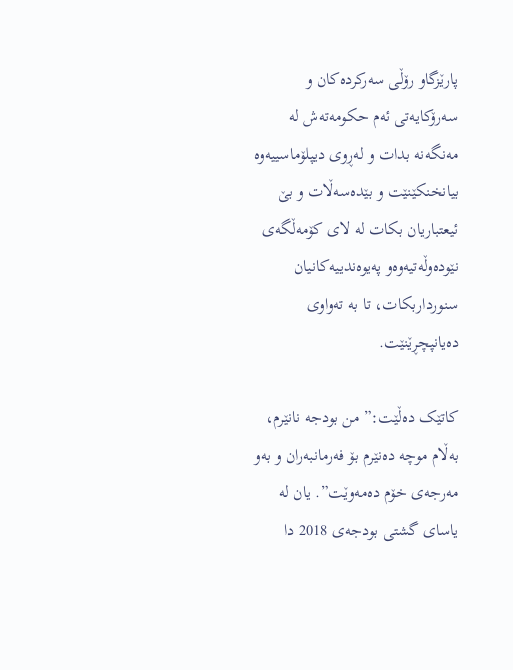پارێزگاو رۆڵی‌ سه‌ركرده‌كان و سه‌رۆكایه‌تی‌ ئه‌م حكومه‌ته‌ش له‌ مه‌نگه‌نه‌ بدات و له‌ڕوی‌ دیپلۆماسییه‌وه‌ بیانخنكێنێت و بێده‌سه‌ڵات و بێ‌ ئیعتباریان بكات له‌ لای‌ كۆمه‌ڵگه‌ی‌ نێوده‌وڵه‌تیه‌وه‌و په‌یوه‌ندییه‌كانیان سنورداربكات، تا به‌ ته‌واوی‌ ده‌یانپچڕێنێت.

کاتێک ده‌ڵێت:” من بودجه‌ نانێرم، به‌ڵام موچه‌ ده‌نێرم بۆ فه‌رمانبه‌ران و به‌و مه‌رجه‌ی‌ خۆم ده‌مه‌وێت”. یان له‌ یاسای‌ گشتی‌ بودجه‌ی‌ 2018 دا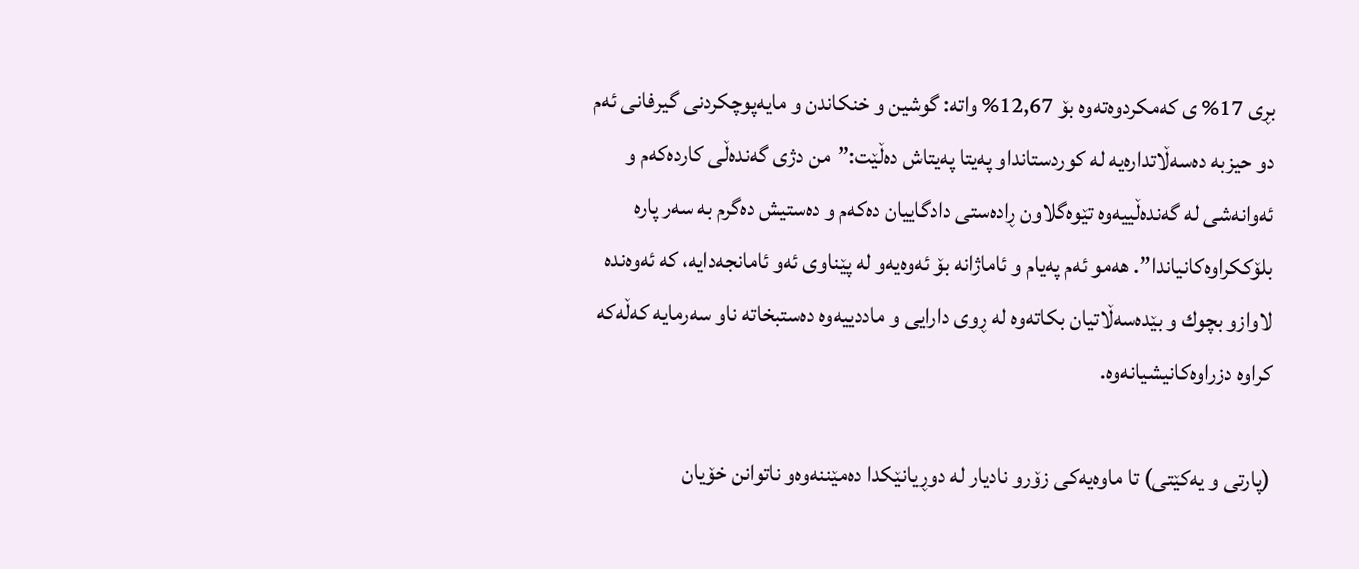بڕی‌ 17% ی‌ كه‌مكردوه‌ته‌وه‌ بۆ 12,67% واته‌: گوشین و خنكاندن و مایه‌پوچكردنی‌ گیرفانی‌ ئه‌م دو حیزبه‌ ده‌سه‌ڵاتداره‌یه‌ له‌ كوردستانداو په‌یتا په‌یتاش ده‌ڵێت:”من دژی‌ گه‌نده‌ڵی‌ كارده‌كه‌م و ئه‌وانه‌شی‌ له‌ گه‌نده‌ڵییه‌وه‌ تێوه‌گلاون ڕاده‌ستی‌ دادگاییان ده‌كه‌م و ده‌ستیش ده‌گرم به‌ سه‌ر پاره‌ بلۆككراوه‌كانیاندا”. هه‌مو ئه‌م په‌یام و ئاماژانه‌ بۆ ئه‌وه‌یه‌و له‌ پێناوی‌ ئه‌و ئامانجه‌دایه‌، كه‌ ئه‌وه‌نده‌ لاوازو بچوك و بێده‌سه‌ڵاتیان بكاته‌وه‌ له‌ ڕوی‌ دارایی‌ و ماددییه‌وه‌ ده‌ستبخاته‌ ناو سه‌رمایه‌ كه‌ڵه‌كه‌ كراوه‌ دزراوه‌كانیشیانه‌وه‌.

(پارتی‌ و یه‌كێتی‌) تا ماوه‌یه‌كی‌ زۆرو نادیار له‌ دوڕیانێكدا ده‌مێننه‌وه‌و ناتوانن خۆیان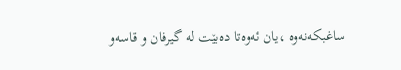ساغبكه‌نه‌وه‌ ،یان ئه‌وه‌تا ده‌بێت له‌ گیرفان و قاسه‌و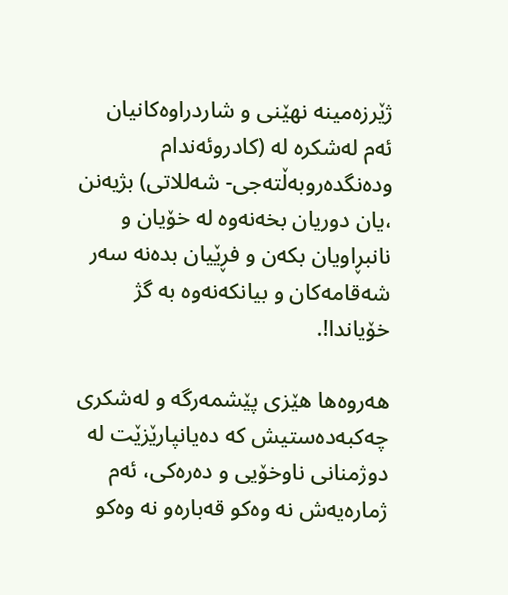ژێرزه‌مینه‌ نهێنی‌ و شاردراوه‌كانیان ئه‌م له‌شكره‌ له‌ (كادروئه‌ندام وده‌نگده‌روبه‌ڵته‌جی‌- شه‌للاتی‌) بژیه‌نن ،یان دوریان بخه‌نه‌وه‌ له‌ خۆیان و نانبڕاویان بكه‌ن و فڕێیان بده‌نه‌ سه‌ر شه‌قامه‌كان و بیانكه‌نه‌وه‌ به‌ گژ خۆیاندا!.

هه‌روه‌ها هێزی‌ پێشمه‌رگه‌ و له‌شكری‌ چه‌كبه‌ده‌ستیش كه‌ ده‌یانپارێزێت له‌ دوژمنانی‌ ناوخۆیی‌ و ده‌ره‌كی‌، ئه‌م ژماره‌یه‌ش نه‌ وه‌كو قه‌باره‌و نه‌ وه‌كو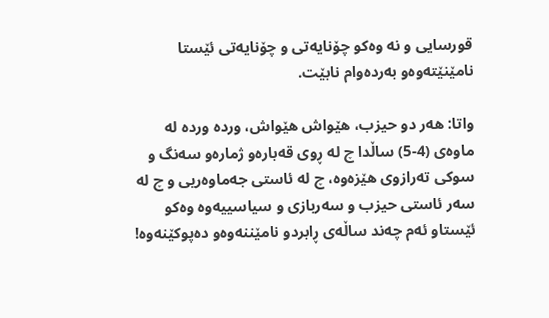قورسایی‌ و نه‌ وه‌كو چۆنایه‌تی‌ و چۆنایه‌تی‌ ئێستا نامێنێته‌وه‌و به‌رده‌وام نابێت.

واتا: هه‌ر دو حیزب، هێواش هێواش، ورده‌ ورده‌ له‌ ماوه‌ی‌ (4-5) ساڵدا چ له‌ ڕوی‌ قه‌باره‌و ژماره‌و سه‌نگ و سوكی‌ ته‌رازوی‌ هێزه‌وه‌، چ له‌ ئاستی‌ جه‌ماوه‌ریی‌ و چ له‌ سه‌ر ئاستی‌ حیزب و سه‌ربازی‌ و سیاسییه‌وه‌ وه‌كو ئێستاو ئه‌م چه‌ند ساڵه‌ی‌ ڕابردو نامێننه‌وه‌و ده‌پوكێنه‌وه‌!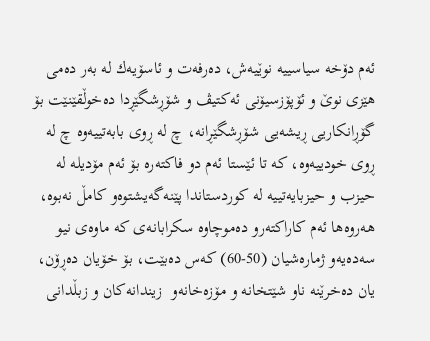ئه‌م دۆخه‌ سیاسییه‌ نوێیه‌ش، ده‌رفه‌ت و ئاسۆیه‌ك له‌ به‌ر ده‌می‌ هێزی‌ نوێ‌ و ئۆپۆزسیۆنی‌ ئه‌كتیڤ و شۆڕشگێڕدا ده‌خوڵقێنێت بۆ گۆڕانكاریی‌ ڕیشه‌یی‌ شۆڕشگێڕانه‌، چ له‌ ڕوی‌ بابه‌تییه‌وه‌ چ له‌ ڕوی‌ خودییه‌وه‌، كه‌ تا ئێستا ئه‌م دو فاكته‌ره‌ بۆ ئه‌م مۆدیله‌ له‌ حیزب و حیزبایه‌تییه‌ له‌ كوردستاندا پێنه‌گه‌یشتوه‌و كامڵ نه‌بوه‌، هه‌روه‌ها ئه‌م كاراكته‌رو ده‌موچاوه‌ سكرابانه‌ی‌ كه‌ ماوه‌ی‌ نیو سه‌ده‌یه‌و ژماره‌شیان (50-60) كه‌س ده‌بێت، بۆ خۆیان ده‌ڕۆن، یان ده‌خرێنه‌ ناو شێتخانه‌ و مۆزه‌خانه‌و  زیندانه‌كان و زبڵدانی‌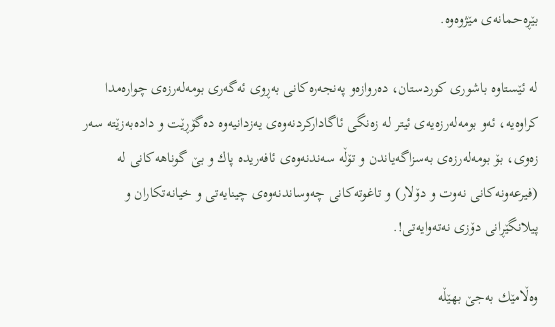بێڕه‌حمانه‌ی‌ مێژوه‌وه‌.

له‌ ئێستاوه‌ باشوری‌ كوردستان، ده‌روازه‌و په‌نجه‌ره‌كانی‌ به‌ڕوی‌ ئه‌گه‌ری‌ بومه‌له‌رزه‌ی‌ چواره‌مدا كراوه‌یه‌، ئه‌و بومه‌له‌رزه‌یه‌ی‌ ئیتر له‌ زه‌نگی‌ ئاگاداركردنه‌وه‌ی‌ یه‌زدانیه‌وه‌ ده‌گۆڕێت و داده‌به‌زێته‌ سه‌ر زه‌وی‌، بۆ بومه‌له‌رزه‌ی‌ به‌سزاگه‌یاندن و تۆڵه‌ سه‌ندنه‌وه‌ی‌ ئافه‌ریده‌ پاك و بێ‌ گوناهه‌كانی‌ له‌ (فیرعه‌ونه‌كانی‌ نه‌وت و دۆلار) و تاغوته‌كانی‌ چه‌وساندنه‌وه‌ی‌ چینایه‌تی‌ و خیانه‌تكاران و پیلانگێڕانی‌ دۆزی‌ نه‌ته‌وا‌یەتی‌!.

وەڵامێك بەجێ بهێڵە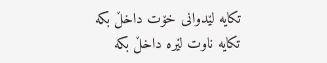تکایە لێدوانی خۆت داخڵ بکە
تکایە ناوت لێرە داخڵ بکە